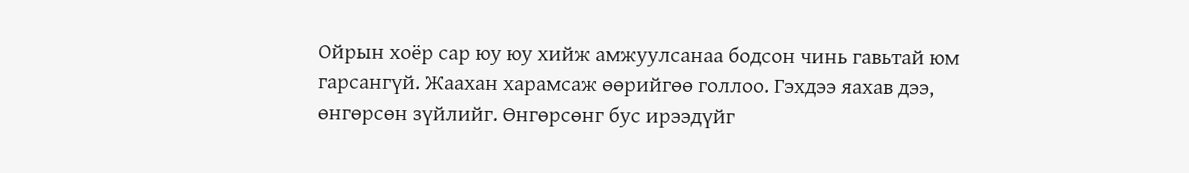Ойрын хоёр сар юу юу хийж амжуулсанаа бодсон чинь гавьтай юм гарсангүй. Жаахан харамсаж өөрийгөө голлоо. Гэхдээ яахав дээ, өнгөрсөн зүйлийг. Өнгөрсөнг бус ирээдүйг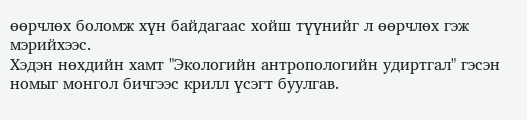өөрчлөх боломж хүн байдагаас хойш түүнийг л өөрчлөх гэж мэрийхээс.
Хэдэн нөхдийн хамт "Экологийн антропологийн удиртгал" гэсэн номыг монгол бичгээс крилл үсэгт буулгав.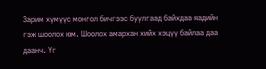Зарим хүмүүс монгол бичгээс буулгаад байхдаа яадийн гэж шоолох юм. Шоолох амархан хийх хэцүү байлаа даа даанч. Үг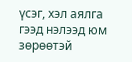үсэг, хэл аялга гээд нэлээд юм зөрөөтэй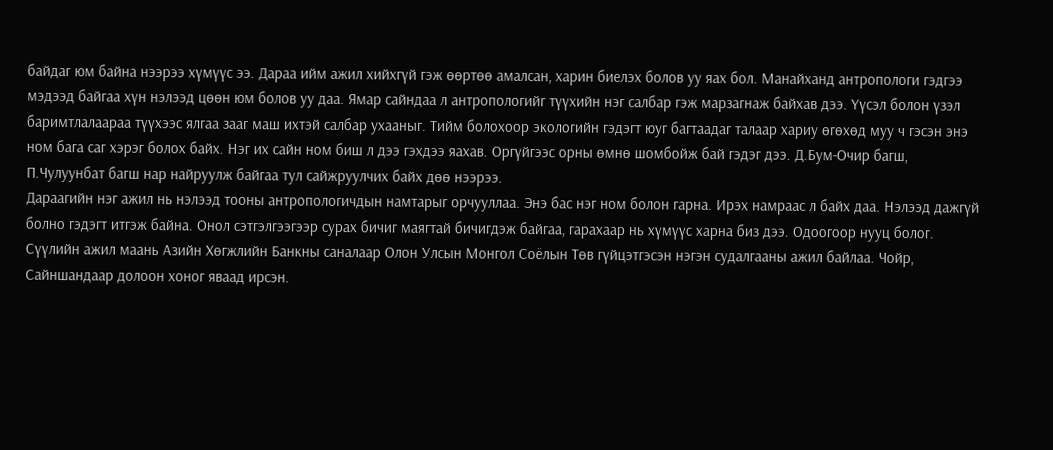байдаг юм байна нээрээ хүмүүс ээ. Дараа ийм ажил хийхгүй гэж өөртөө амалсан, харин биелэх болов уу яах бол. Манайханд антропологи гэдгээ мэдээд байгаа хүн нэлээд цөөн юм болов уу даа. Ямар сайндаа л антропологийг түүхийн нэг салбар гэж марзагнаж байхав дээ. Үүсэл болон үзэл баримтлалаараа түүхээс ялгаа зааг маш ихтэй салбар ухааныг. Тийм болохоор экологийн гэдэгт юуг багтаадаг талаар хариу өгөхөд муу ч гэсэн энэ ном бага саг хэрэг болох байх. Нэг их сайн ном биш л дээ гэхдээ яахав. Оргүйгээс орны өмнө шомбойж бай гэдэг дээ. Д.Бум-Очир багш, П.Чулуунбат багш нар найруулж байгаа тул сайжруулчих байх дөө нээрээ.
Дараагийн нэг ажил нь нэлээд тооны антропологичдын намтарыг орчууллаа. Энэ бас нэг ном болон гарна. Ирэх намраас л байх даа. Нэлээд дажгүй болно гэдэгт итгэж байна. Онол сэтгэлгээгээр сурах бичиг маягтай бичигдэж байгаа, гарахаар нь хүмүүс харна биз дээ. Одоогоор нууц болог.
Сүүлийн ажил маань Азийн Хөгжлийн Банкны саналаар Олон Улсын Монгол Соёлын Төв гүйцэтгэсэн нэгэн судалгааны ажил байлаа. Чойр, Сайншандаар долоон хоног яваад ирсэн.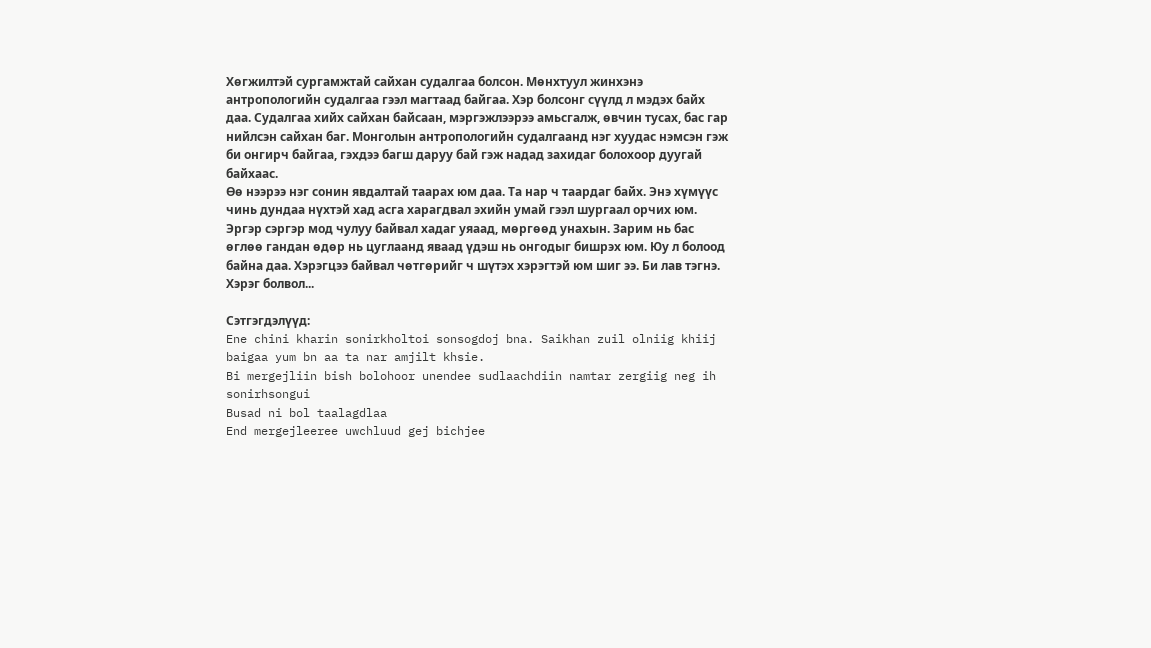Хөгжилтэй сургамжтай сайхан судалгаа болсон. Мөнхтуул жинхэнэ антропологийн судалгаа гээл магтаад байгаа. Хэр болсонг сүүлд л мэдэх байх даа. Судалгаа хийх сайхан байсаан, мэргэжлээрээ амьсгалж, өвчин тусах, бас гар нийлсэн сайхан баг. Монголын антропологийн судалгаанд нэг хуудас нэмсэн гэж би онгирч байгаа, гэхдээ багш даруу бай гэж надад захидаг болохоор дуугай байхаас.
Өө нээрээ нэг сонин явдалтай таарах юм даа. Та нар ч таардаг байх. Энэ хүмүүс чинь дундаа нүхтэй хад асга харагдвал эхийн умай гээл шургаал орчих юм. Эргэр сэргэр мод чулуу байвал хадаг уяаад, мөргөөд унахын. Зарим нь бас өглөө гандан өдөр нь цуглаанд яваад үдэш нь онгодыг бишрэх юм. Юу л болоод байна даа. Хэрэгцээ байвал чөтгөрийг ч шүтэх хэрэгтэй юм шиг ээ. Би лав тэгнэ. Хэрэг болвол...

Сэтгэгдэлүүд:
Ene chini kharin sonirkholtoi sonsogdoj bna. Saikhan zuil olniig khiij baigaa yum bn aa ta nar amjilt khsie.
Bi mergejliin bish bolohoor unendee sudlaachdiin namtar zergiig neg ih sonirhsongui
Busad ni bol taalagdlaa
End mergejleeree uwchluud gej bichjee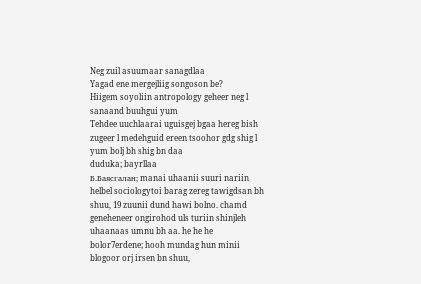Neg zuil asuumaar sanagdlaa
Yagad ene mergejliig songoson be?
Hiigem soyoliin antropology geheer neg l sanaand buuhgui yum
Tehdee uuchlaarai uguisgej bgaa hereg bish zugeer l medehguid ereen tsoohor gdg shig l yum bolj bh shig bn daa
duduka; bayrllaa
Б.Баясгалан; manai uhaanii suuri nariin helbel sociologytoi barag zereg tawigdsan bh shuu, 19 zuunii dund hawi bolno. chamd geneheneer ongirohod uls turiin shinjleh uhaanaas umnu bh aa. he he he
bolor7erdene; hooh mundag hun minii blogoor orj irsen bn shuu,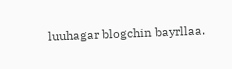luuhagar blogchin bayrllaa.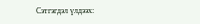Сэтгэгдэл үлдээх: